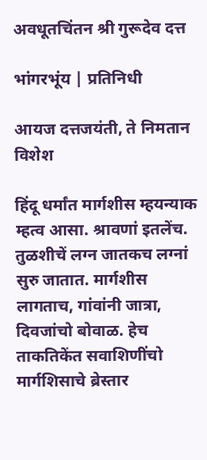अवधूतचिंतन श्री गुरूदेव दत्त

भांगरभूंय | प्रतिनिधी

आयज दत्तजयंती, ते निमतान विशेश

हिंदू धर्मांत मार्गशीस म्हयन्याक म्हत्व आसा. श्रावणां इतलेंच. तुळशीचें लग्न जातकच लग्नां सुरु जातात. मार्गशीस लागताच, गांवांनी जात्रा, दिवजांचो बोवाळ. हेच ताकतिकेंत सवाशिणींचो मार्गशिसाचे ब्रेस्तार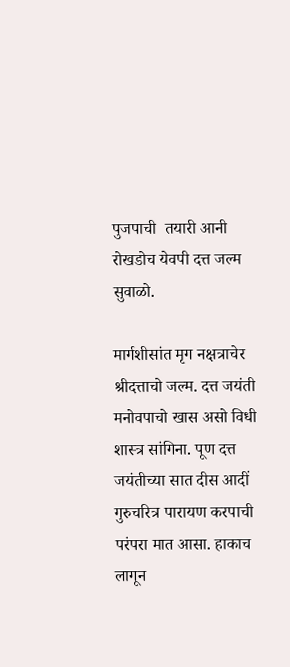पुजपाची  तयारी आनी रोखडोच येवपी दत्त जल्म सुवाळो.

मार्गशीसांत मृग नक्षत्राचेर श्रीदत्ताचो जल्म. दत्त जयंती मनोवपाचो खास असो विधी शास्त्र सांगिना. पूण दत्त जयंतीच्या सात दीस आदीं गुरुचरित्र पारायण करपाची परंपरा मात आसा. हाकाच लागून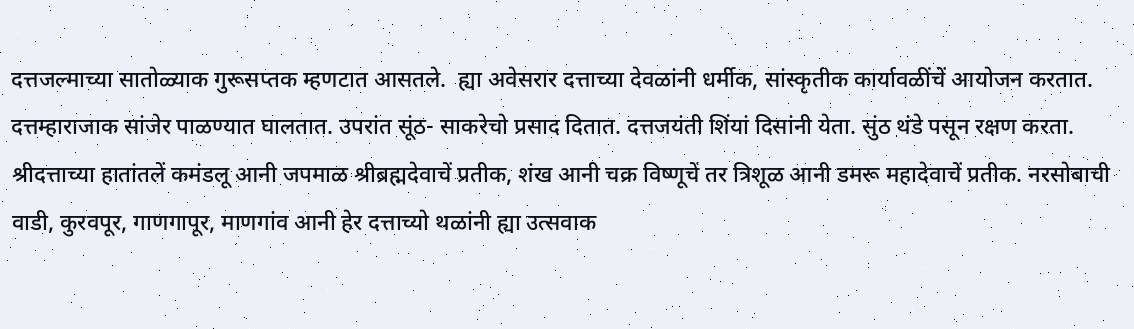दत्तजल्माच्या सातोळ्याक गुरूसप्तक म्हणटात आसतले.  ह्या अवेसरार दत्ताच्या देवळांनी धर्मीक, सांस्कृतीक कार्यावळींचें आयोजन करतात. दत्तम्हाराजाक सांजेर पाळण्यात घालतात. उपरांत सूंठ- साकरेचो प्रसाद दितात. दत्तजयंती शिंयां दिसांनी येता. सुंठ थंडे पसून रक्षण करता.  श्रीदत्ताच्या हातांतलें कमंडलू आनी जपमाळ श्रीब्रह्मदेवाचें प्रतीक, शंख आनी चक्र विष्णूचें तर त्रिशूळ आनी डमरू महादेवाचें प्रतीक. नरसोबाची वाडी, कुरवपूर, गाणगापूर, माणगांव आनी हेर दत्ताच्यो थळांनी ह्या उत्सवाक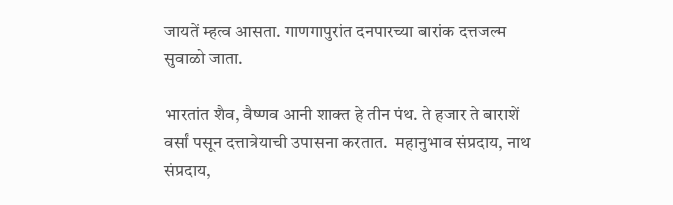जायतें म्हत्व आसता. गाणगापुरांत दनपारच्या बारांक दत्तजल्म सुवाळो जाता.

भारतांत शैव, वैष्णव आनी शाक्त हे तीन पंथ. ते हजार ते बाराशें वर्सां पसून दत्तात्रेयाची उपासना करतात.  महानुभाव संप्रदाय, नाथ संप्रदाय,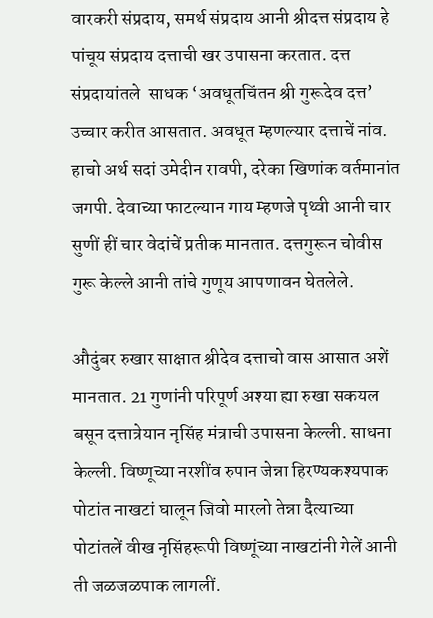वारकरी संप्रदाय, समर्थ संप्रदाय आनी श्रीदत्त संप्रदाय हे पांचूय संप्रदाय दत्ताची खर उपासना करतात. दत्त संप्रदायांतले  साधक ‘अवधूतचिंतन श्री गुरूदेव दत्त’ उच्चार करीत आसतात. अवधूत म्हणल्यार दत्ताचें नांव. हाचो अर्थ सदां उमेदीन रावपी, दरेका खिणांक वर्तमानांत जगपी. देवाच्या फाटल्यान गाय म्हणजे पृथ्वी आनी चार सुणीं हीं चार वेदांचें प्रतीक मानतात. दत्तगुरून चोवीस गुरू केल्ले आनी तांचे गुणूय आपणावन घेतलेले.

औदुंबर रुखार साक्षात श्रीदेव दत्ताचो वास आसात अशें मानतात. 21 गुणांनी परिपूर्ण अश्या ह्या रुखा सकयल बसून दत्तात्रेयान नृसिंह मंत्राची उपासना केल्ली. साधना केल्ली. विष्णूच्या नरशींव रुपान जेन्ना हिरण्यकश्यपाक पोटांत नाखटां घालून जिवो मारलो तेन्ना दैत्याच्या पोटांतलें वीख नृसिंहरूपी विष्णूंच्या नाखटांनी गेलें आनी ती जळजळपाक लागलीं.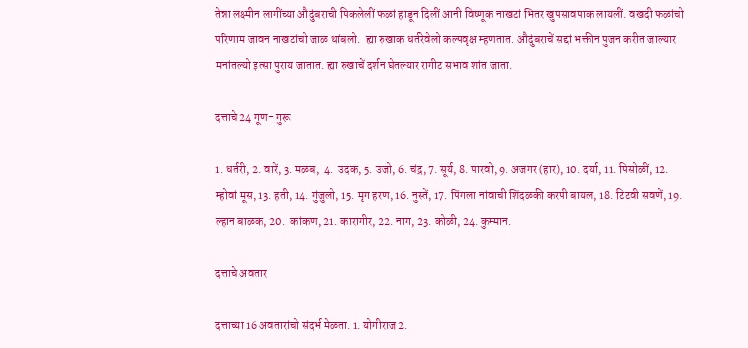तेन्ना लक्ष्मीन लागींच्या औदुंबराची पिकलेलीं फळां हाडून दिलीं आनी विष्णूक नाखटां भितर खुपसावपाक लायलीं. वखदी फळांचो परिणाम जावन नाखटांचो जाळ थांबलो.  ह्या रुखाक धर्तरेवेलो कल्पवृक्ष म्हणतात. औदुंबराचें सद्दां भक्तीन पुजन करीत जाल्यार मनांतल्यो इत्सा पुराय जातात. ह्या रुखाचें दर्शन घेतल्यार रागीट सभाव शांत जाता.

दत्ताचे 24 गूण- गुरू

1. धर्तरी, 2. वारें, 3. मळब,  4.  उदक, 5. उजो, 6. चंद्र, 7. सूर्य, 8. पारवो, 9. अजगर (हार), 10. दर्या, 11. पिसोळीं, 12. म्होवां मूस, 13. हती, 14. गुंजुलो, 15. मृग हरण, 16. नुस्तें, 17. पिंगला नांवाची शिंदळकी करपी बायल, 18. टिटवी सवणें, 19. ल्हान बाळक, 20.  कांकण, 21. कारागीर, 22. नाग, 23. कोळी, 24. कुम्मान.

दत्ताचे अवतार

दत्ताच्या 16 अवतारांचो संदर्भ मेळता. 1. योगीराज 2.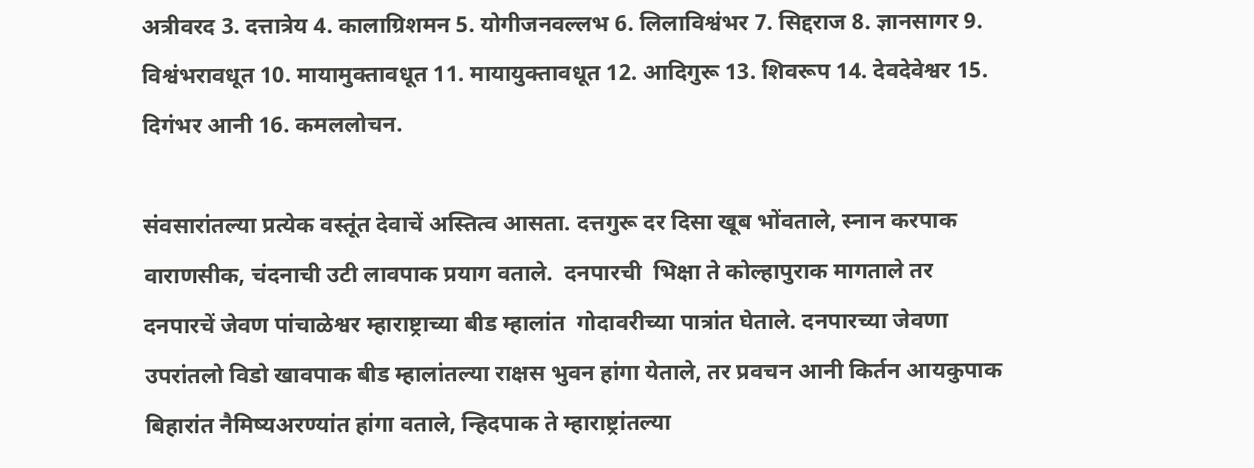अत्रीवरद 3. दत्तात्रेय 4. कालाग्रिशमन 5. योगीजनवल्लभ 6. लिलाविश्वंभर 7. सिद्दराज 8. ज्ञानसागर 9. विश्वंभरावधूत 10. मायामुक्तावधूत 11. मायायुक्तावधूत 12. आदिगुरू 13. शिवरूप 14. देवदेवेश्वर 15. दिगंभर आनी 16. कमललोचन.

संवसारांतल्या प्रत्येक वस्तूंत देवाचें अस्तित्व आसता. दत्तगुरू दर दिसा खूब भोंवताले, स्नान करपाक वाराणसीक, चंदनाची उटी लावपाक प्रयाग वताले.  दनपारची  भिक्षा ते कोल्हापुराक मागताले तर दनपारचें जेवण पांचाळेश्वर म्हाराष्ट्राच्या बीड म्हालांत  गोदावरीच्या पात्रांत घेताले. दनपारच्या जेवणा उपरांतलो विडो खावपाक बीड म्हालांतल्या राक्षस भुवन हांगा येताले, तर प्रवचन आनी किर्तन आयकुपाक बिहारांत नैमिष्यअरण्यांत हांगा वताले, न्हिदपाक ते म्हाराष्ट्रांतल्या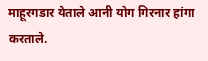माहूरगडार येताले आनी योग गिरनार हांगा करताले.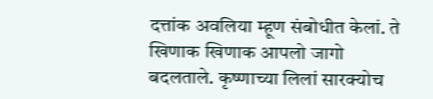दत्तांक अवलिया म्हूण संबोधीत केलां. ते खिणाक खिणाक आपलो जागो बदलताले. कृष्णाच्या लिलां सारक्योच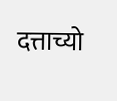दत्ताच्यो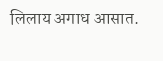लिलाय अगाध आसात.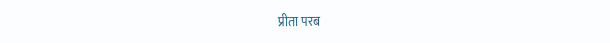प्रीता परब